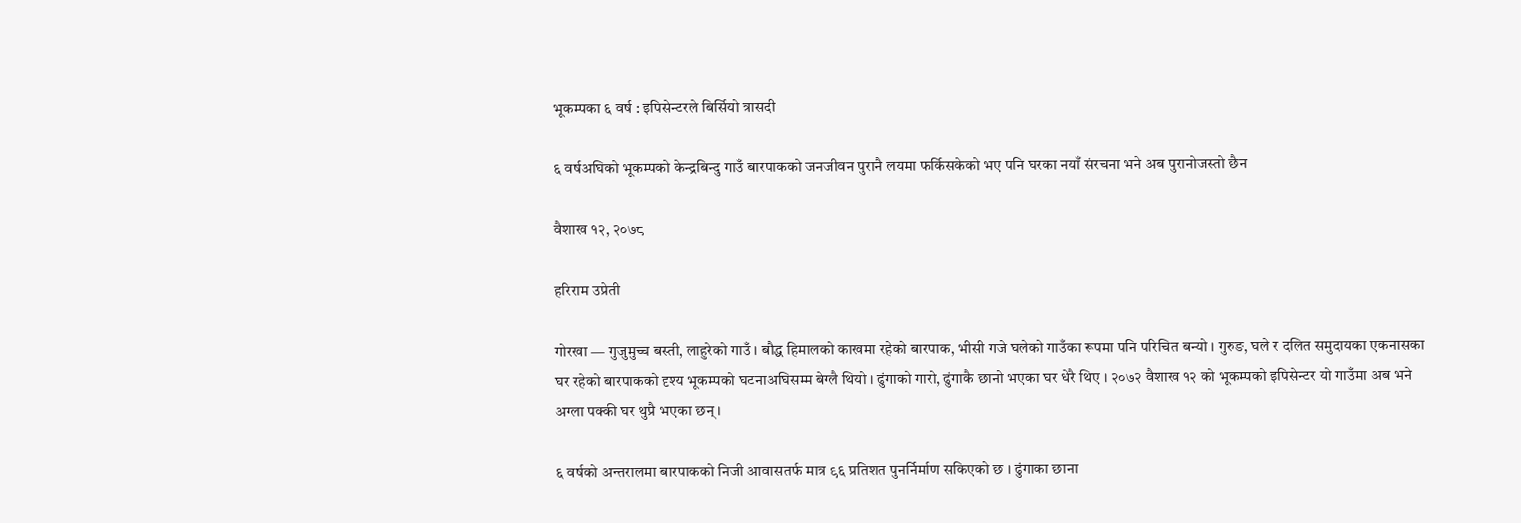भूकम्पका ६ वर्ष : इपिसेन्टरले बिर्सियो त्रासदी

६ वर्षअघिको भूकम्पको केन्द्रबिन्दु गाउँ बारपाकको जनजीवन पुरानै लयमा फर्किसकेको भए पनि घरका नयाँ संरचना भने अब पुरानोजस्तो छैन

वैशाख १२, २०७८

हरिराम उप्रेती

गोरखा — गुजुमुच्च बस्ती, लाहुरेको गाउँ । बौद्ध हिमालको काखमा रहेको बारपाक, भीसी गजे घलेको गाउँका रूपमा पनि परिचित बन्यो । गुरुङ, घले र दलित समुदायका एकनासका घर रहेको बारपाकको दृश्य भूकम्पको घटनाअघिसम्म बेग्लै थियो । ढुंगाको गारो, ढुंगाकै छानो भएका घर धेरै थिए । २०७२ वैशाख १२ को भूकम्पको इपिसेन्टर यो गाउँमा अब भने अग्ला पक्की घर थुप्रै भएका छन् ।

६ वर्षको अन्तरालमा बारपाकको निजी आवासतर्फ मात्र ९६ प्रतिशत पुनर्निर्माण सकिएको छ । ढुंगाका छाना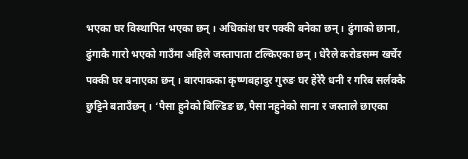भएका घर विस्थापित भएका छन् । अधिकांश घर पक्की बनेका छन् । ढुंगाको छाना, ढुंगाकै गारो भएको गाउँमा अहिले जस्तापाता टल्किएका छन् । धेरैले करोडसम्म खर्चेर पक्की घर बनाएका छन् । बारपाकका कृष्णबहादुर गुरुङ घर हेरेरै धनी र गरिब सर्लक्कै छुट्टिने बताउँछन् । ‘पैसा हुनेको बिल्डिङ छ, पैसा नहुनेको साना र जस्ताले छाएका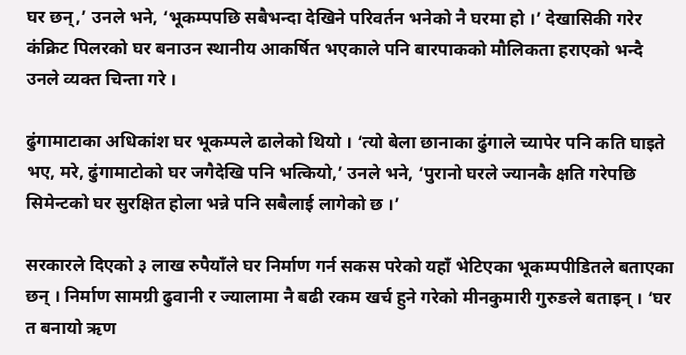घर छन्,’ उनले भने, ‘भूकम्पपछि सबैभन्दा देखिने परिवर्तन भनेको नै घरमा हो ।’ देखासिकी गरेर कंक्रिट पिलरको घर बनाउन स्थानीय आकर्षित भएकाले पनि बारपाकको मौलिकता हराएको भन्दै उनले व्यक्त चिन्ता गरे ।

ढुंगामाटाका अधिकांश घर भूकम्पले ढालेको थियो । ‘त्यो बेला छानाका ढुंगाले च्यापेर पनि कति घाइते भए, मरे, ढुंगामाटोको घर जगैदेखि पनि भत्कियो,’ उनले भने, ‘पुरानो घरले ज्यानकै क्षति गरेपछि सिमेन्टको घर सुरक्षित होला भन्ने पनि सबैलाई लागेको छ ।’

सरकारले दिएको ३ लाख रुपैयाँले घर निर्माण गर्न सकस परेको यहाँ भेटिएका भूकम्पपीडितले बताएका छन् । निर्माण सामग्री ढुवानी र ज्यालामा नै बढी रकम खर्च हुने गरेको मीनकुमारी गुरुङले बताइन् । ‘घर त बनायो ऋण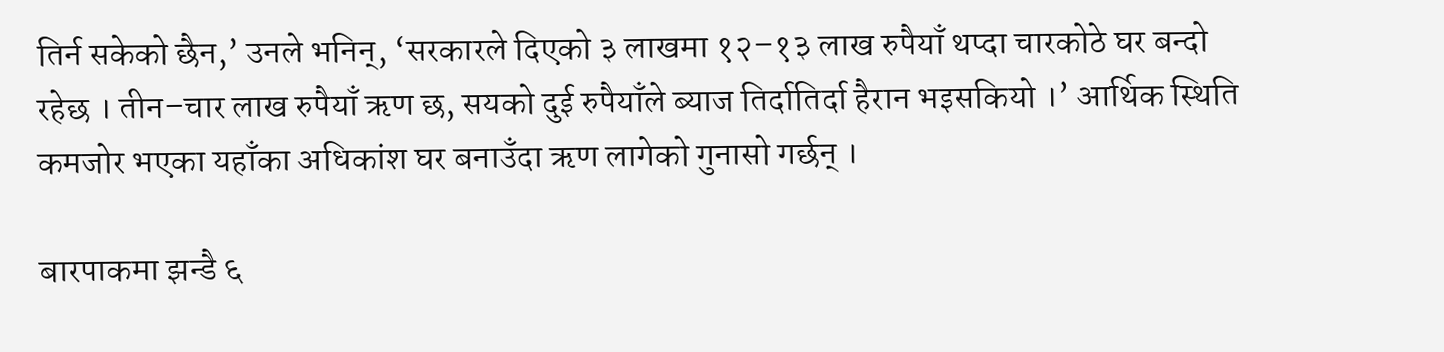तिर्न सकेको छैन,’ उनले भनिन्, ‘सरकारले दिएको ३ लाखमा १२–१३ लाख रुपैयाँ थप्दा चारकोठे घर बन्दो रहेछ । तीन–चार लाख रुपैयाँ ऋण छ, सयको दुई रुपैयाँले ब्याज तिर्दातिर्दा हैरान भइसकियो ।’ आर्थिक स्थिति कमजोर भएका यहाँका अधिकांश घर बनाउँदा ऋण लागेको गुनासो गर्छन् ।

बारपाकमा झन्डै ६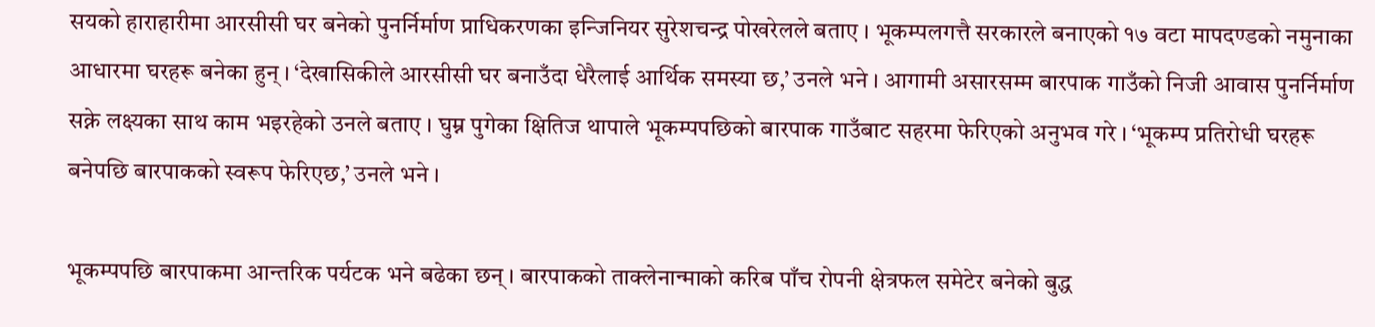सयको हाराहारीमा आरसीसी घर बनेको पुनर्निर्माण प्राधिकरणका इन्जिनियर सुरेशचन्द्र पोखरेलले बताए । भूकम्पलगत्तै सरकारले बनाएको १७ वटा मापदण्डको नमुनाका आधारमा घरहरू बनेका हुन् । ‘देखासिकीले आरसीसी घर बनाउँदा धेरैलाई आर्थिक समस्या छ,’ उनले भने । आगामी असारसम्म बारपाक गाउँको निजी आवास पुनर्निर्माण सक्ने लक्ष्यका साथ काम भइरहेको उनले बताए । घुम्न पुगेका क्षितिज थापाले भूकम्पपछिको बारपाक गाउँबाट सहरमा फेरिएको अनुभव गरे । ‘भूकम्प प्रतिरोधी घरहरू बनेपछि बारपाकको स्वरूप फेरिएछ,’ उनले भने ।

भूकम्पपछि बारपाकमा आन्तरिक पर्यटक भने बढेका छन् । बारपाकको ताक्लेनान्माको करिब पाँच रोपनी क्षेत्रफल समेटेर बनेको बुद्ध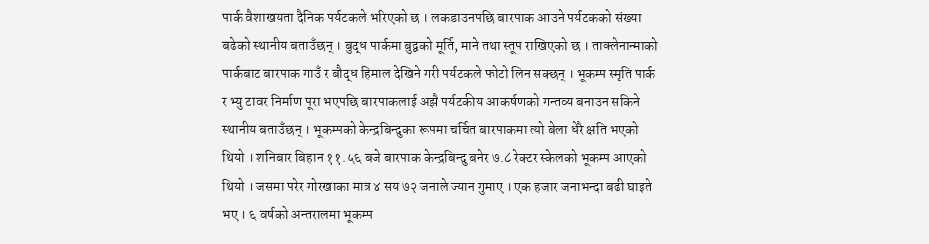पार्क वैशाखयता दैनिक पर्यटकले भरिएको छ । लकडाउनपछि बारपाक आउने पर्यटकको संख्या बढेको स्थानीय बताउँछन् । बुद्ध पार्कमा बुद्वको मूर्ति, माने तथा स्तूप राखिएको छ । ताक्लेनान्माको पार्कबाट बारपाक गाउँ र बौद्ध हिमाल देखिने गरी पर्यटकले फोटो लिन सक्छन् । भूकम्प स्मृति पार्क र भ्यु टावर निर्माण पूरा भएपछि बारपाकलाई अझै पर्यटकीय आकर्षणको गन्तव्य बनाउन सकिने स्थानीय बताउँछन् । भूकम्पको केन्द्रबिन्दुका रूपमा चर्चित बारपाकमा त्यो बेला धेरै क्षति भएको थियो । शनिबार बिहान ११.५६ बजे बारपाक केन्द्रबिन्दु बनेर ७.८ रेक्टर स्केलको भूकम्प आएको थियो । जसमा परेर गोरखाका मात्र ४ सय ७२ जनाले ज्यान गुमाए । एक हजार जनाभन्दा बढी घाइते भए । ६ वर्षको अन्तरालमा भूकम्प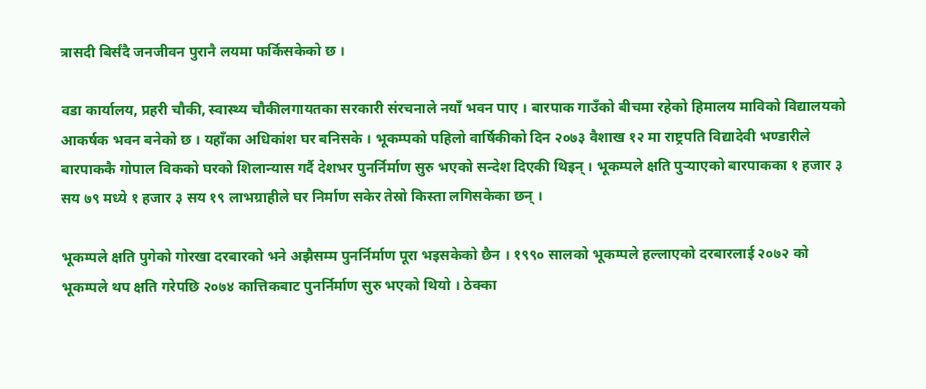त्रासदी बिर्संदै जनजीवन पुरानै लयमा फर्किसकेको छ ।

वडा कार्यालय, प्रहरी चौकी, स्वास्थ्य चौकीलगायतका सरकारी संरचनाले नयाँ भवन पाए । बारपाक गाउँको बीचमा रहेको हिमालय माविको विद्यालयको आकर्षक भवन बनेको छ । यहाँका अधिकांश घर बनिसके । भूकम्पको पहिलो वार्षिकीको दिन २०७३ वैशाख १२ मा राष्ट्रपति विद्यादेवी भण्डारीले बारपाककै गोपाल विकको घरको शिलान्यास गर्दै देशभर पुनर्निर्माण सुरु भएको सन्देश दिएकी थिइन् । भूकम्पले क्षति पुर्‍याएको बारपाकका १ हजार ३ सय ७९ मध्ये १ हजार ३ सय १९ लाभग्राहीले घर निर्माण सकेर तेस्रो किस्ता लगिसकेका छन् ।

भूकम्पले क्षति पुगेको गोरखा दरबारको भने अझैसम्म पुनर्निर्माण पूरा भइसकेको छैन । १९९० सालको भूकम्पले हल्लाएको दरबारलाई २०७२ को भूकम्पले थप क्षति गरेपछि २०७४ कात्तिकबाट पुनर्निर्माण सुरु भएको थियो । ठेक्का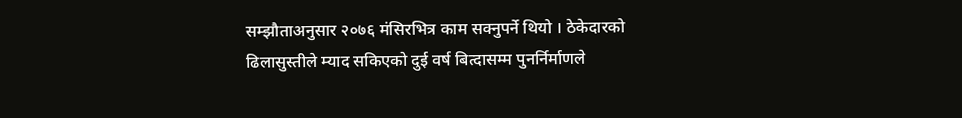सम्झौताअनुसार २०७६ मंसिरभित्र काम सक्नुपर्ने थियो । ठेकेदारको ढिलासुस्तीले म्याद सकिएको दुई वर्ष बित्दासम्म पुनर्निर्माणले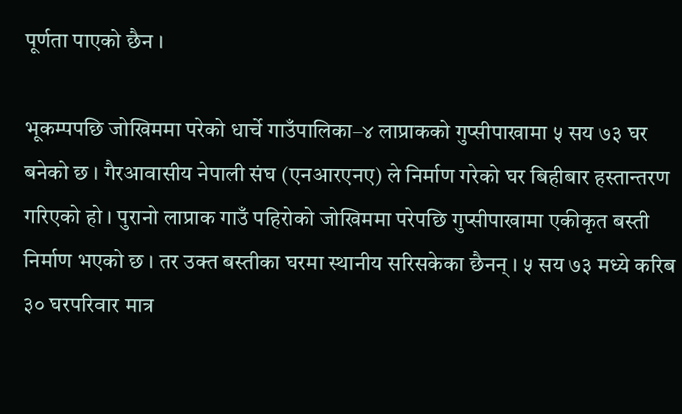पूर्णता पाएको छैन ।

भूकम्पपछि जोखिममा परेको धार्चे गाउँपालिका–४ लाप्राकको गुप्सीपाखामा ५ सय ७३ घर बनेको छ । गैरआवासीय नेपाली संघ (एनआरएनए) ले निर्माण गरेको घर बिहीबार हस्तान्तरण गरिएको हो । पुरानो लाप्राक गाउँ पहिरोको जोखिममा परेपछि गुप्सीपाखामा एकीकृत बस्ती निर्माण भएको छ । तर उक्त बस्तीका घरमा स्थानीय सरिसकेका छैनन् । ५ सय ७३ मध्ये करिब ३० घरपरिवार मात्र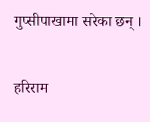गुप्सीपाखामा सरेका छन् ।

हरिराम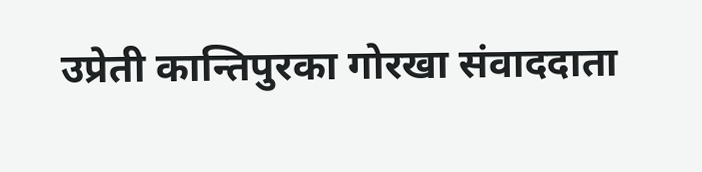उप्रेती कान्तिपुरका गोरखा संवाददाता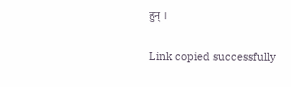हुन् ।

Link copied successfully